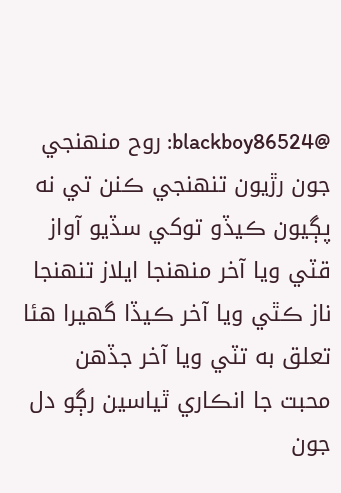@blackboy86524: روح منهنجي جون رڙيون تنهنجي ڪنن تي نه پڳيون ڪيڏو توکي سڏيو آواز قٽي ويا آخر منهنجا ايلاز تنهنجا ناز ڪٿي ويا آخر ڪيڏا گھيرا هئا تعلق به تٽي ويا آخر جڏهن محبت جا انڪاري ٿياسين رڳو دل جون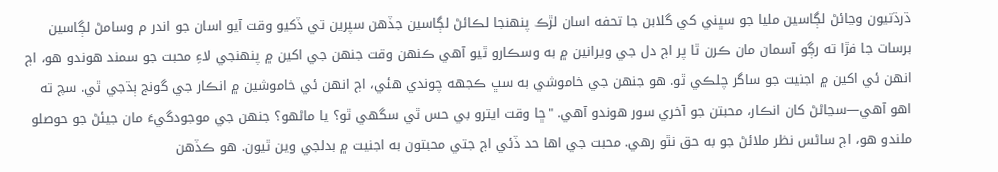ڌرڌتيون وڃائڻ لڳاسين مليا جو سڀني کي گلابن جا تحفه اسان لڙڪ پنهنجا لڪائڻ لڳاسين جڏهن سپرين تي ڏکيو وقت آيو اسان جو اندر م وسامڻ لڳاسين برسات جا فڙا ته رڳو آسمان مان ڪرن ٿا پر اڄ دل جي ويرانين ۾ به وسڪارو ٿيو آهي ڪنهن وقت جنهن جي اکين ۾ پنهنجي لاءِ محبت جو سمند هوندو هو، اڄ انهن ئي اکين ۾ اجنيت جو ساگر چلڪي ٿو. هو جنهن جي خاموشي به سڀ ڪجهه چوندي هئي، اڄ انهن ئي خاموشين ۾ انڪار جي گونج ٻڌجي ٿي. سچ ته اهو آهي—سڃاڻڻ کان انڪار، محبتن جو آخري سور هوندو آهي. "ڇا وقت ايترو بي حس ٿي سگهي ٿو؟ يا ماڻهو؟ جنهن جي موجودگيءَ مان جيئڻ جو حوصلو ملندو هو، اڄ ساڻس نظر ملائڻ جو به حق نٿو رهي. محبت جي اها حد ڏئي اڄ جتي محبتون به اجنيت ۾ بدلجي وين ٿيون. هو ڪڏهن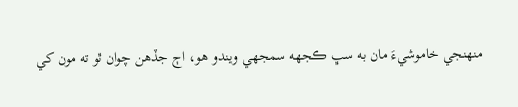منهنجي خاموشيءَ مان به سڀ ڪجهه سمجهي ويندو هو، اڄ جڏهن چوان ٿو ته مون کي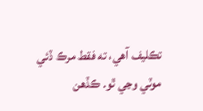تڪليف آهي، ته فقط مرڪ ڏئي موٽي وڃي ٿو. ڪڏهن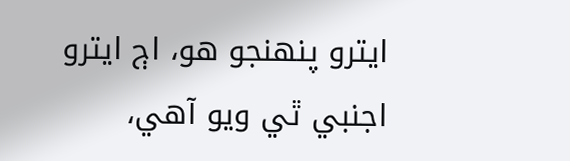ايترو پنهنجو هو، اڄ ايترو اجنبي ٿي ويو آهي،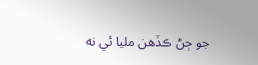جو ڄڻ ڪڏهن مليا ئي نه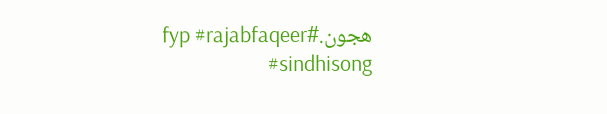هجون.#fyp #rajabfaqeer #sindhisong